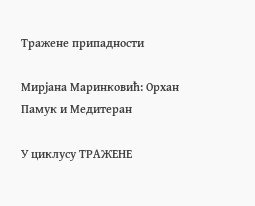Тражене припадности

Мирјана Маринковић: Орхан Памук и Медитеран

У циклусу ТРАЖЕНЕ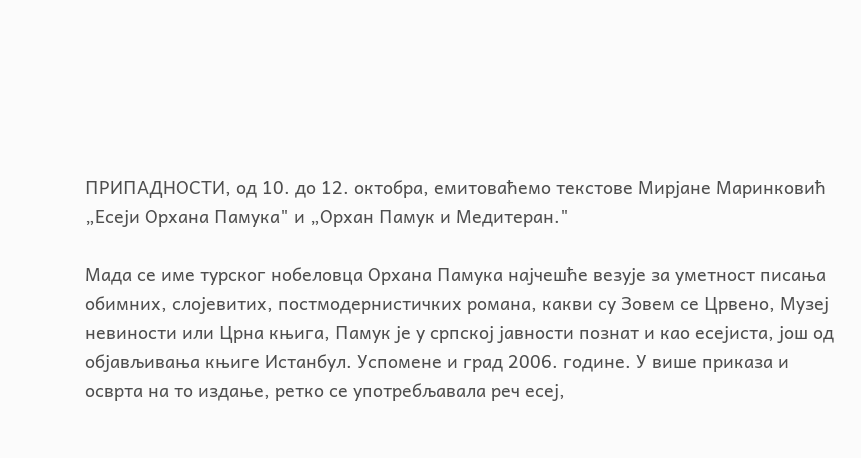ПРИПАДНОСТИ, од 10. до 12. октобра, емитоваћемо текстове Мирјане Маринковић „Есеји Орхана Памука" и „Орхан Памук и Медитеран."

Мада се име турског нобеловца Орхана Памука најчешће везује за уметност писања обимних, слојевитих, постмодернистичких романа, какви су Зовем се Црвено, Музеј невиности или Црна књига, Памук је у српској јавности познат и као есејиста, још од објављивања књиге Истанбул. Успомене и град 2006. године. У више приказа и осврта на то издање, ретко се употребљавала реч есеј,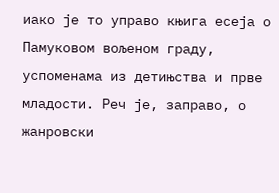иако је то управо књига есеја о Памуковом вољеном граду, успоменама из детињства и прве младости. Реч је, заправо, о жанровски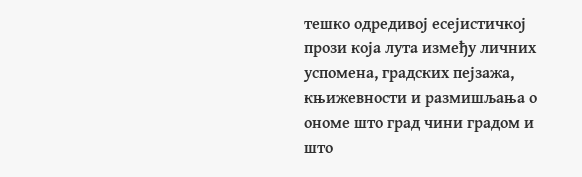тешко одредивој есејистичкој прози која лута између личних успомена, градских пејзажа, књижевности и размишљања о ономе што град чини градом и што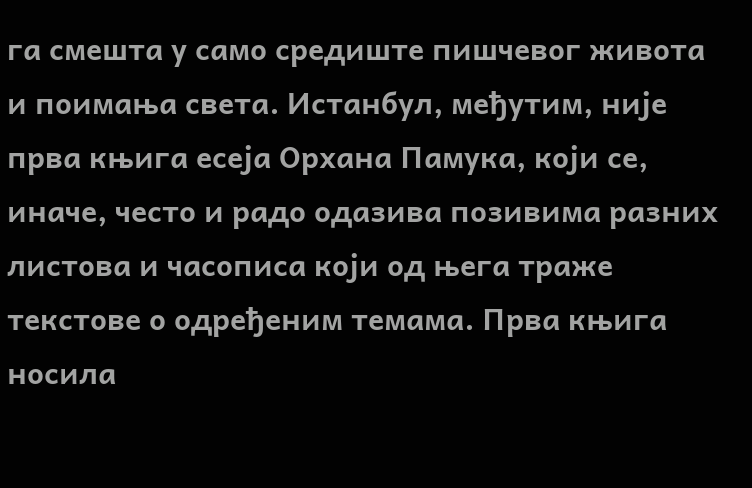га смешта у само средиште пишчевог живота и поимања света. Истанбул, међутим, није прва књига есеја Орхана Памука, који се, иначе, често и радо одазива позивима разних листова и часописа који од њега траже текстове о одређеним темама. Прва књига носила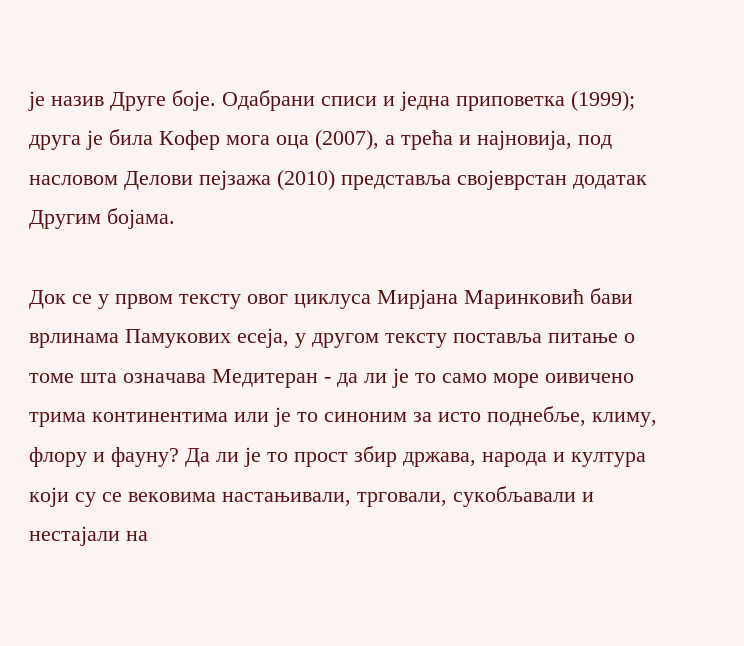је назив Друге боје. Одабрани списи и једна приповетка (1999); друга је била Кофер мога оца (2007), а трећа и најновија, под насловом Делови пејзажа (2010) представља својеврстан додатак Другим бојама.

Док се у првом тексту овог циклуса Мирјана Маринковић бави врлинама Памукових есеја, у другом тексту поставља питање о томе шта означава Медитеран - да ли је то само море оивичено трима континентима или је то синоним за исто поднебље, климу, флору и фауну? Да ли је то прост збир држава, народа и култура који су се вековима настањивали, трговали, сукобљавали и нестајали на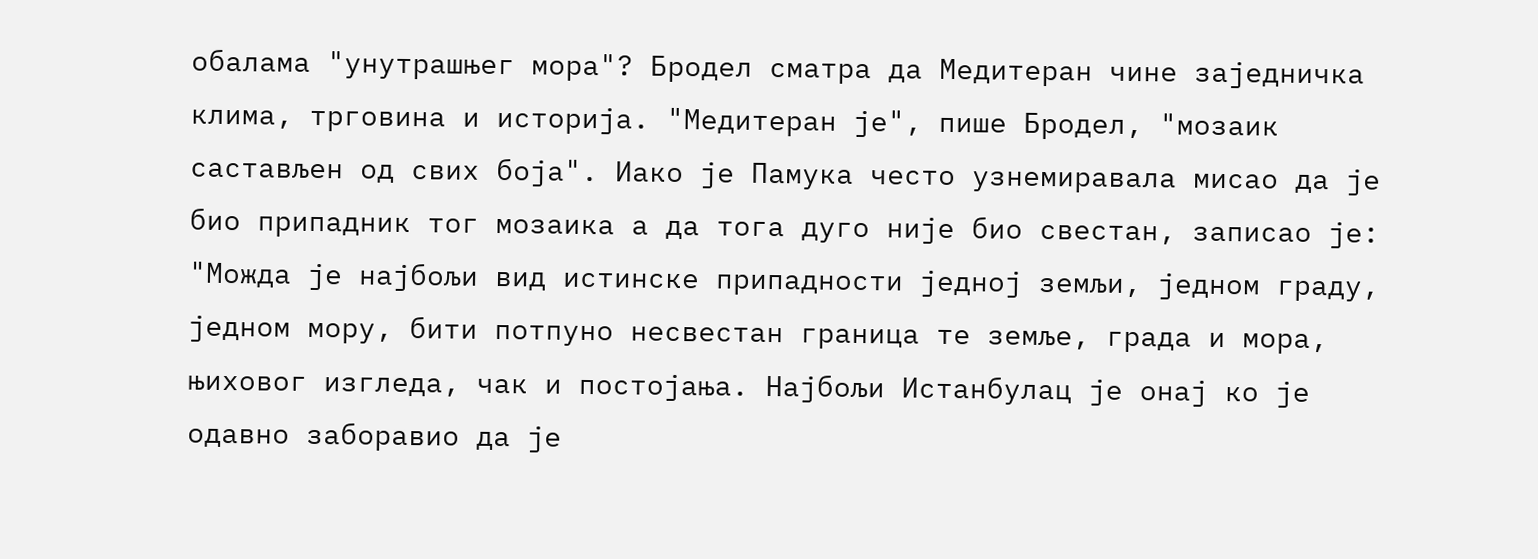обалама "унутрашњег мора"? Бродел сматра да Медитеран чине заједничка клима, трговина и историја. "Медитеран је", пише Бродел, "мозаик састављен од свих боја". Иако је Памука често узнемиравала мисао да је био припадник тог мозаика а да тога дуго није био свестан, записао је: "Можда је најбољи вид истинске припадности једној земљи, једном граду, једном мору, бити потпуно несвестан граница те земље, града и мора, њиховог изгледа, чак и постојања. Најбољи Истанбулац је онај ко је одавно заборавио да је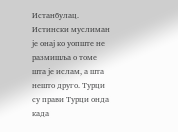Истанбулац. Истински муслиман је онај ко уопште не размишља о томе шта је ислам, а шта нешто друго. Турци су прави Турци онда када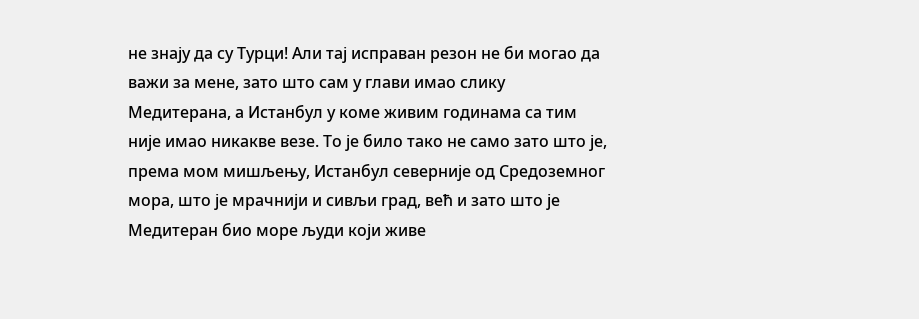не знају да су Турци! Али тај исправан резон не би могао да важи за мене, зато што сам у глави имао слику Медитерана, а Истанбул у коме живим годинама са тим није имао никакве везе. То је било тако не само зато што је, према мом мишљењу, Истанбул северније од Средоземног мора, што је мрачнији и сивљи град, већ и зато што је Медитеран био море људи који живе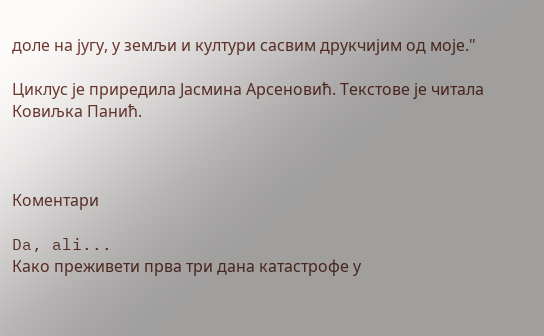доле на југу, у земљи и култури сасвим друкчијим од моје."

Циклус је приредила Јасмина Арсеновић. Текстове је читала Ковиљка Панић.



Коментари

Da, ali...
Како преживети прва три дана катастрофе у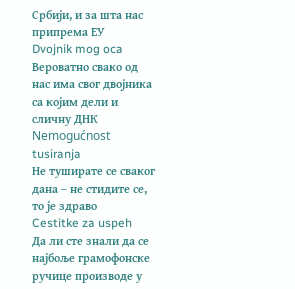Србији, и за шта нас припрема ЕУ
Dvojnik mog oca
Вероватно свако од нас има свог двојника са којим дели и сличну ДНК
Nemogućnost tusiranja
Не туширате се сваког дана – не стидите се, то је здраво
Cestitke za uspeh
Да ли сте знали да се најбоље грамофонске ручице производе у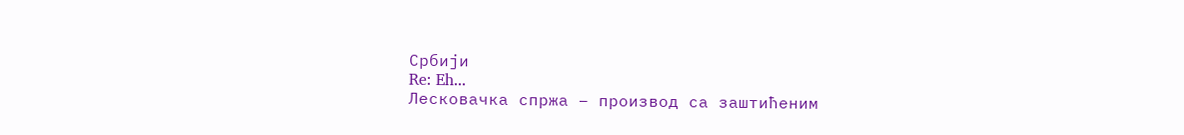Србији
Re: Eh...
Лесковачка спржа – производ са заштићеним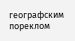географским пореклом